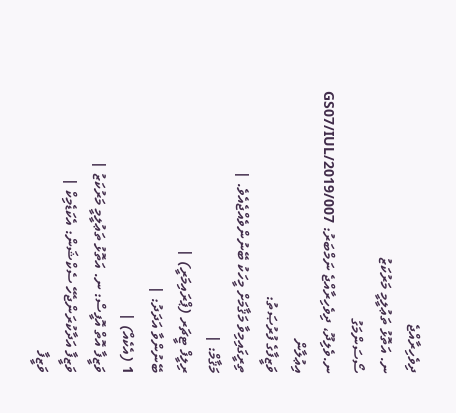ދިވެހިރާއްޖެ
ނ. އަތޮޅު ތަޢުލީމީ މަރުކަޒު
ސޯސަންމަގު
ނ.ވެލިދޫ، ދިވެހިރާއްޖެ ނަމްބަރު: GS07/IUL/2019/007
އިޢުލާން
ވަޒީފާގެ ފުރުޞަތު:
ތިރީގައިމިވާ މަޤާމަށް މީހަކު ބޭނުންވެއްޖެއެވެ. |
މަޤާމް: |
ރިލީފް ޓީޗަރ (ޕްރައިމަރީ) |
ބޭނުންވާ އަދަދު: |
1 (އެކެއް) |
ވަޒީފާ އޮތް އޮފީސް: ނ. އަތޮޅު ތަޢުލީމީ މަރުކަޒު |
ވަޒީފާ އަދާކުރަންޖެހޭ ސެކްޝަން: އެކަޑެމިކް |
ވަޒީފާ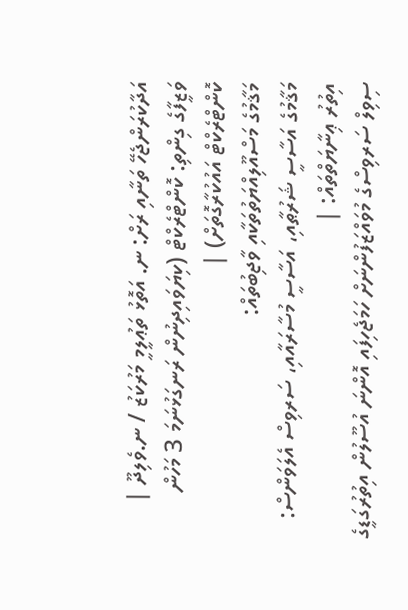އަދާކުރަންޖެހޭ ތަނާއި ރަށް: ނ. އަތޮޅު ތަޢުލީމީ މަރުކަޒު / ނ.ވެލިދޫ |
ވަޒީފާގެ ގިންތި: ކޮންޓްރެކްޓް (ކިޔަވައިދިނުން ރަނގަޅުނަމަ 3 މަހުން ކޮންޓްރެކްޓް އައުކުރާގޮތަށް) |
މަޤާމުގެ މަސްއޫލިއްޔަތުތަކާއި ވާޖިބުތައް:
މަޤާމުގެ އަސާސީ ޝަރުޠާއި، އަސާސީ މުސާރައާއި، ސަރވިސް އެލަވަންސް:
އިތުރު ޢިނާޔަތްތައް: |
ސިވިލް ސަރވިސްގެ މުވައްޒަފުންނަށް ހަމަޖެހިފައި އޮންނަ އުސޫލުން އިތުރުގަޑީގެ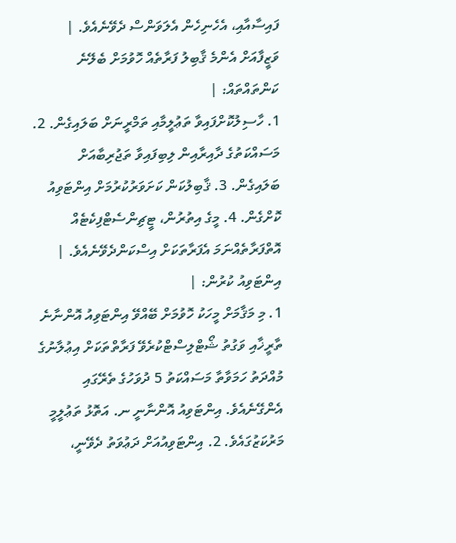ފައިސާއާއި، އެހެނިހެން އެލަވަންސް ދެވޭނެއެވެ. |
ވަޒީފާއަށް އެންމެ ޤާބިލު ފަރާތެއް ހޮވުމަށް ބެލޭނެ ކަންތައްތައް: |
1. ހާސިލުކޮށްފައިވާ ތަޢުލީމާއި ތަމްރީނަށް ބަލައިގެން. 2. މަސައްކަތުގެ ދާއިރާއިން ލިބިފައިވާ ތަޖުރިބާއަށް ބަލައިގެން. 3. ޤާބިލުކަން ކަށަވަރުކުރުމަށް އިންޓަވިއު ކޮށްގެން. 4. މީގެ އިތުރުން، ޓީޗިންސެޓްފިކެޓެއް އޮތްފަރާތެއްނަމަ އެފަރާތަކަށް އިސްކަންދެވޭނެއެވެ. |
އިންޓަވިއު ކުރުން: |
1. މި މަޤާމަށް މީހަކު ހޮވުމަށް ބޭއްވޭ އިންޓަވިއު އޮންނާނެ ތާރީޚާއި ވަގުތު ޝޯޓްލިސްޓްކުރެވޭ ފަރާތްތަކަށް އިޢުލާނުގެ މުއްދަތު ހަމަވާތާ މަސައްކަތު 5 ދުވަހުގެ ތެރޭގައި އެންގޭނެއެވެ. އިންޓަވިއު އޮންނާނީ ނ. އަތޮޅު ތަޢުލީމީ މަރުކަޒުގައެވެ. 2. އިންޓަވިއުއަށް ދަޢުވަތު ދެވޭނީ،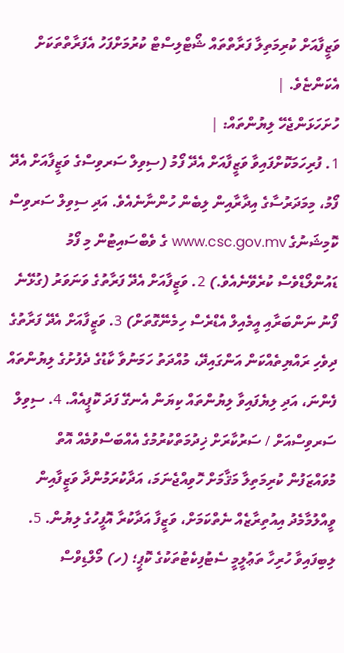ވަޒީފާއަށް ކުރިމަތިލާ ފަރާތްތައް ޝޯޓްލިސްޓް ކުރުމަށްފަހު އެފަރާތްތަކަށް އެކަންޏެވެ. |
ހުށަހަޅަންޖެހޭ ލިޔުންތައް: |
1. ފުރިހަމަކޮށްފައިވާ ވަޒީފާއަށް އެދޭ ފޯމު (ސިވިލް ސަރވިސްގެ ވަޒީފާއަށް އެދޭ ފޯމު، މިމަދަރުސާގެ އިދާރާއިން ލިބެން ހުންނާނެއެވެ. އަދި ސިވިލް ސަރވިސް ކޮމިޝަނުގެ www.csc.gov.mv ގެ ވެބްސައިޓުން މި ފޯމު ޑައުންލޯޑްވެސް ކުރެވޭނެއެވެ.) 2. ވަޒީފާއަށް އެދޭ ފަރާތުގެ ވަނަވަރު (ގުޅޭނެ ފޯނު ނަންބަރާއި އީމެއިލް އެޑްރެސް ހިމެނޭގޮތަށް) 3. ވަޒީފާއަށް އެދޭ ފަރާތުގެ ދިވެހި ރައްޔިތެއްކަން އަންގައިދޭ، މުއްދަތު ހަމަނުވާ ކާޑުގެ ދެފުށުގެ ލިޔުންތައް ފެންނަ، އަދި ލިޔެފައިވާ ލިޔުންތައް ކިޔަން އެނގޭ ފަދަ ކޮޕީއެއް. 4. ސިވިލް ސަރވިސްއަށް / ސަރުކާރަށް ޚިދުމަތްކުރުމުގެ އެއްބަސްވުމެއް އޮތް މުވައްޒަފުން ކުރިމަތިލާ މަޤާމަށް ހޮވިއްޖެނަމަ، އަދާކުރަމުންދާ ވަޒީފާއިން ވީއްލުމާމެދު އިއުތިރާޒެއް ނެތްކަމަށް، ވަޒީފާ އަދާކުރާ އޮފީހުގެ ލިޔުން. 5. ލިބިފައިވާ ހުރިހާ ތަޢުލީމީ ސެޓުފިކެޓުތަކުގެ ކޮޕީ؛ (ހ) މޯލްޑިވްސް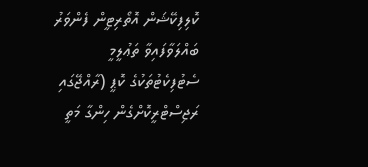ކޮލިފިކޭޝަން އޮތޯރިޓީން ފެންވަރު ބައްލަވާފައިވާ ތަޢުލީމީ ސެޓުފިކެޓުތަކުގެ ކޮޕީ (ރާއްޖޭގައި ރަޖިސްޓްރީކޮށްގެން ހިންގާ މަތީ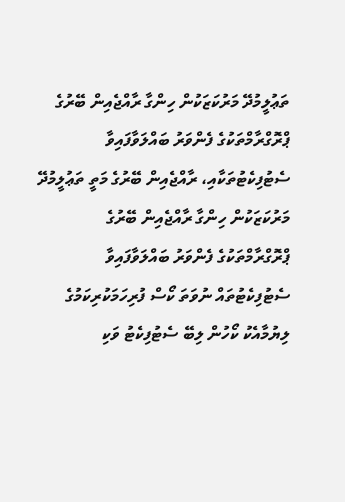ތަޢުލީމުދޭ މަރުކަޒަކުން ހިންގާ ރާއްޖެއިން ބޭރުގެ ޕްރޮގްރާމްތަކުގެ ފެންވަރު ބައްލަވާފައިވާ ސެޓުފިކެޓުތަކާއި، ރާއްޖެއިން ބޭރުގެ މަތީ ތަޢުލީމުދޭ މަރުކަޒަކުން ހިންގާ ރާއްޖެއިން ބޭރުގެ ޕްރޮގްރާމްތަކުގެ ފެންވަރު ބައްލަވާފައިވާ ސެޓުފިކެޓުތައް ނުވަތަ ކޯސް ފުރިހަމަކުރިކަމުގެ ލިޔުމާއެކު ކޯހުން ލިބޭ ސެޓުފިކެޓު ވަކި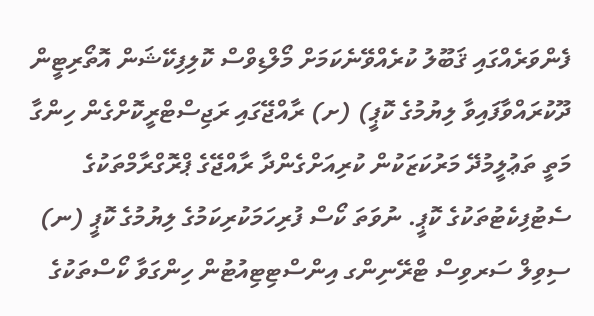ފެންވަރެއްގައި ޤަބޫލު ކުރެއްވޭނެކަމަށް މޯލްޑިވްސް ކޮލިފިކޭޝަން އޮތޯރިޓީން ދޫކުރައްވާފައިވާ ލިޔުމުގެ ކޮޕީ) (ށ) ރާއްޖޭގައި ރަޖިސްޓްރީކޮށްގެން ހިންގާ މަތީ ތަޢުލީމުދޭ މަރުކަޒަކުން ކުރިއަށްގެންދާ ރާއްޖޭގެ ޕްރޮގްރާމްތަކުގެ ސެޓުފިކެޓުތަކުގެ ކޮޕީ. ނުވަތަ ކޯސް ފުރިހަމަކުރިކަމުގެ ލިޔުމުގެ ކޮޕީ (ނ) ސިވިލް ސަރވިސް ޓްރޭނިންގ އިންސްޓިޓިއުޓުން ހިންގަވާ ކޯސްތަކުގެ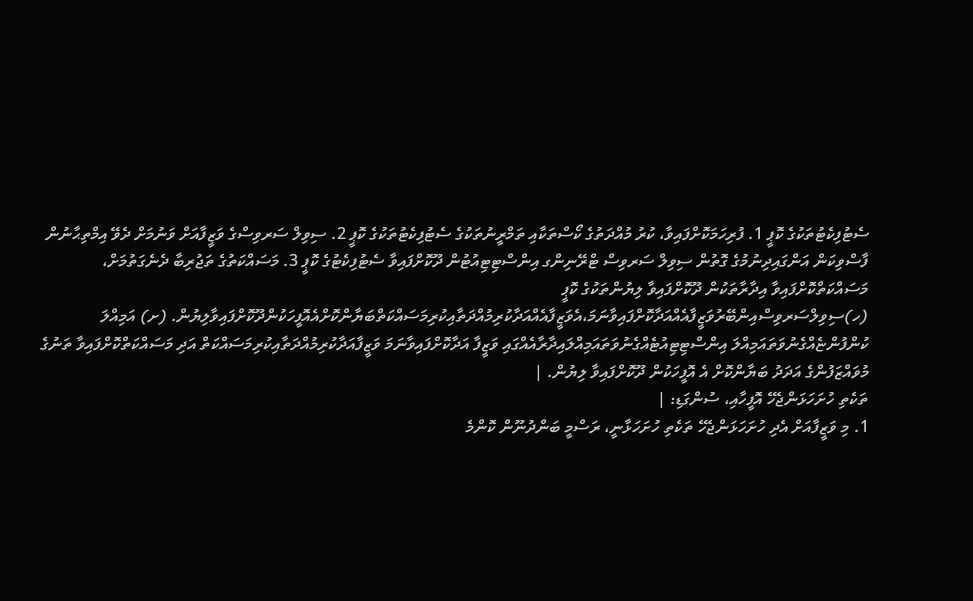ސެޓުފިކެޓުތަކުގެ ކޮޕީ 1. ފުރިހަމަކޮށްފައިވާ، ކުރު މުއްދަތުގެ ކޯސްތަކާއި ތަމްރީނުތަކުގެ ސެޓުފިކެޓުތަކުގެ ކޮޕީ 2. ސިވިލް ސަރވިސްގެ ވަޒީފާއަށް ވަނުމަށް ދެވޭ އިމްތިޙާނުން ފާސްވިކަން އަންގައިދިނުމުގެ ގޮތުން ސިވިލް ސަރވިސް ޓްރޭނިންގ އިންސްޓިޓިއުޓުން ދޫކޮށްފައިވާ ސެޓުފިކެޓުގެ ކޮޕީ 3. މަސައްކަތުގެ ތަޖުރިބާ ދެނެގަތުމަށް، މަސައްކަތްކޮށްފައިވާ އިދާރާތަކުން ދޫކޮށްފައިވާ ލިޔުންތަކުގެ ކޮޕީ (ހ)ސިވިލްސަރވިސްއިންބޭރުވަޒީފާއެއްއަދާކޮށްފައިވާނަމަ،އެވަޒީފާއެއްއަދާކުރިމުއްދަތާއިކުރިމަސައްކަތްބަޔާންކޮށްއެއޮފީހަކުންދޫކޮށްފައިވާލިޔުން. (ށ) އަމިއްލަ ކުންފުންޏެއްގެނުވަތައަމިއްލަ އިންސްޓިޓިއުޓެއްގެނުވަތައަމިއްލައިދާރާއެއްގައި ވަޒީފާ އަދާކޮށްފައިވާނަމަ ވަޒީފާއަދާކުރިމުއްދަތާއިކުރިމަސައްކަތް އަދި މަސައްކަތްކޮށްފައިވާ ތަނުގެ މުވައްޒަފުންގެ އަދަދު ބަޔާންކޮށް އެ އޮފީހަކުން ދޫކޮށްފައިވާ ލިޔުން. |
ތަކެތި ހުށަހަޅަންޖެހޭ އޮފީހާއި، ސުންގަޑި: |
1. މި ވަޒީފާއަށް އެދި ހުށަހަޅަންޖެހޭ ތަކެތި ހުށަހަޅާނީ، ރަސްމީ ބަންދުނޫން ކޮންމެ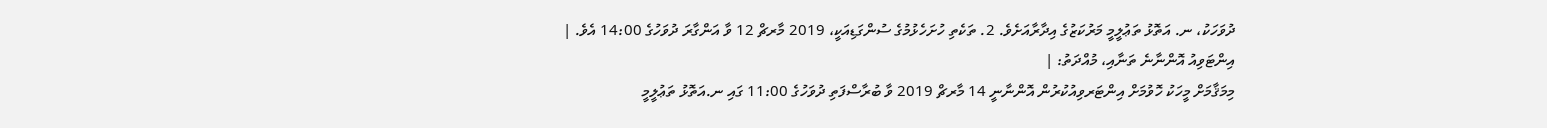ދުވަހަކު، ނ. އަތޮޅު ތަޢުލީމީ މަރުކަޒުގެ އިދާރާއަށެވެ. 2. ތަކެތި ހުށަހެޅުމުގެ ސުންގަޑިއަކީ، 2019 މާރޗް 12 ވާ އަންގާރަ ދުވަހުގެ 14:00 އެވެ. |
އިންޓަވިއު އޮންނާނެ ތަނާއި، މުއްދަތު: |
މިމަޤާމަށް މީހަކު ހޮވުމަށް އިންޓަރވިއުކުރުން އޮންނާނީ 14 މާރޗް 2019 ވާ ބުރާސްފަތި ދުވަހުގެ 11:00 ގައި ނ.އަތޮޅު ތަޢުލީމީ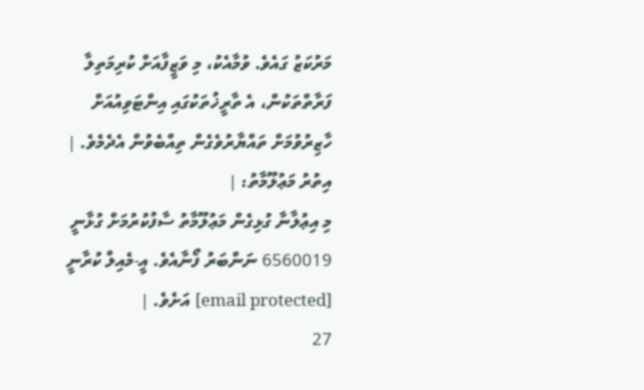މަރުކަޒު ގައެވެ. ވުމާއެކު، މި ވަޒީފާއަށް ކުރިމަތިލާ ފަރާތްތަކުން، އެ ތާރީޚުތަކުގައި އިންޓަވިއުއަށް ހާޒިރުވުމަށް ތައްޔާރުވެގެން ތިއްބެވުން އެދެމެވެ. |
އިތުރު މަޢުލޫމާތު: |
މި އިޢުލާނާ ގުޅިގެން މަޢުލޫމާތު ސާފުކުރުމަށް ގުޅާނީ 6560019 ނަންބަރު ފޯނާއެވެ. އީ-މެއިލް ކުރާނީ [email protected] އަށެވެ. |
27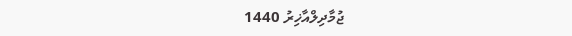ޖުމާދިލްއާޚިރު 1440